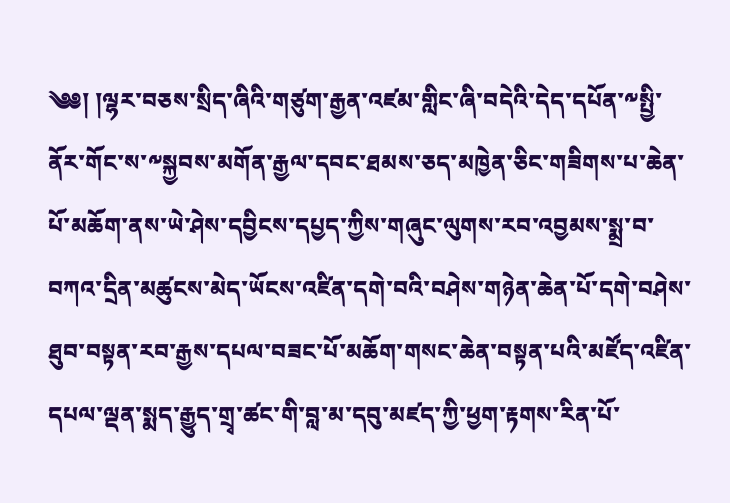༄༅། །ལྷར་བཅས་སྲིད་ཞིའི་གཙུག་རྒྱན་འཛམ་གླིང་ཞི་བདེའི་དེད་དཔོན་༸སྤྱི་ནོར་གོང་ས་༸སྐྱབས་མགོན་རྒྱལ་དབང་ཐམས་ཅད་མཁྱེན་ཅིང་གཟིགས་པ་ཆེན་པོ་མཆོག་ནས་ཡེ་ཤེས་དབྱིངས་དཔྱད་ཀྱིས་གཞུང་ལུགས་རབ་འབྱམས་སྨྲ་བ་བཀའ་དྲིན་མཚུངས་མེད་ཡོངས་འཛིན་དགེ་བའི་བཤེས་གཉེན་ཆེན་པོ་དགེ་བཤེས་ཐུབ་བསྟན་རབ་རྒྱས་དཔལ་བཟང་པོ་མཆོག་གསང་ཆེན་བསྟན་པའི་མཛོད་འཛིན་དཔལ་ལྡན་སྨད་རྒྱུད་གྲྭ་ཚང་གི་བླ་མ་དབུ་མཛད་ཀྱི་ཕྱག་རྟགས་རིན་པོ་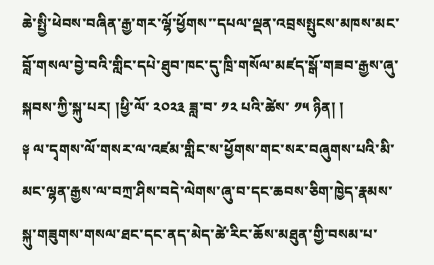ཆེ་སྤྱི་ཕེབས་བཞིན་རྒྱ་གར་ལྷོ་ཕྱོགས་་དཔལ་ལྡན་འབྲསསྤུངས་མཁས་མང་བློ་གསལ་བྱེ་བའི་གླིང་དཔེ་ཐུབ་ཁང་དུ་ཁྲི་གསོལ་མཛད་སྒོ་གཟབ་རྒྱས་ཞུ་སྐབས་ཀྱི་སྐུ་པར། །ཕྱི་ལོ་ ༢༠༢༣ ཟླ་བ་ ༡༢ པའི་ཚེས་ ༡༥ ཉིན། །
༈ ལ་དྭགས་ལོ་གསར་ལ་འཛམ་གླིང་ས་ཕྱོགས་གང་སར་བཞུགས་པའི་མི་མང་ལྷན་རྒྱས་ལ་བཀྲ་ཤིས་བདེ་ལེགས་ཞུ་བ་དང་ཆབས་ཅིག་ཁྱེད་རྣམས་སྐུ་གཟུགས་གསལ་ཐང་དང་ནད་མེད་ཚེ་རིང་ཆོས་མཐུན་གྱི་བསམ་པ་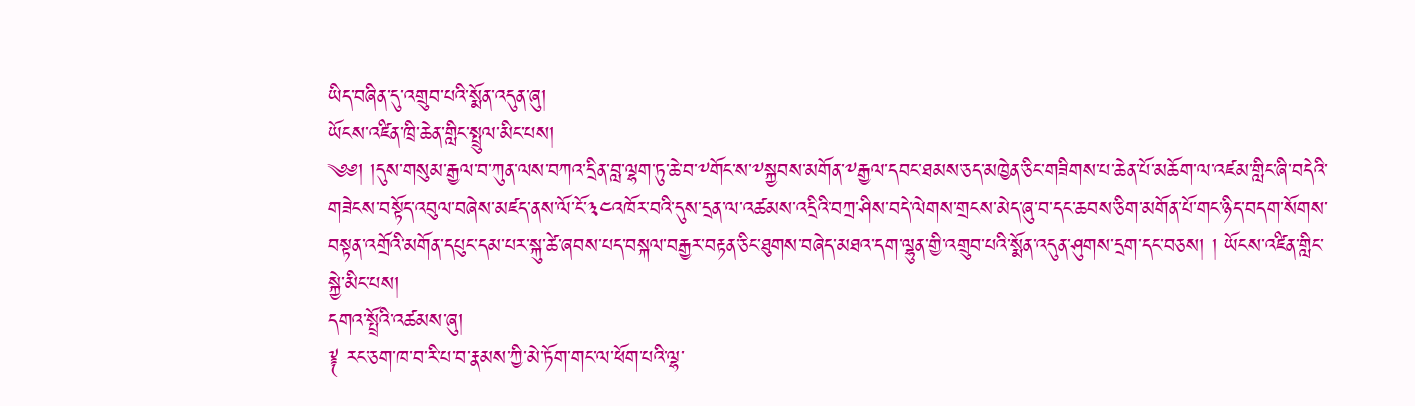ཡིད་བཞིན་དུ་འགྲུབ་པའི་སྨོན་འདུན་ཞུ།
ཡོངས་འཛིན་ཁྲི་ཆེན་གླིང་སྤྲུལ་མིང་པས།
༄༅། །དུས་གསུམ་རྒྱལ་བ་ཀུན་ལས་བཀའ་དྲིན་བླ་ལྷག་ཏུ་ཆེ་བ་༸གོང་ས་༸སྐྱབས་མགོན་༸རྒྱལ་དབང་ཐམས་ཅད་མཁྱེན་ཅིང་གཟིགས་པ་ཆེན་པོ་མཆོག་ལ་འཛམ་གླིང་ཞི་བདེའི་གཟེངས་བསྟོད་འབུལ་བཞེས་མཛད་ནས་ལོ་ངོ་༣༤འཁོར་བའི་དུས་དྲན་ལ་འཚམས་འདྲིའི་བཀྲ་ཤིས་བདེ་ལེགས་གྲངས་མེད་ཞུ་བ་དང་ཆབས་ཅིག་མགོན་པོ་གང་ཉིད་བདག་སོགས་བསྟན་འགྲོའི་མགོན་དཔུང་དམ་པར་སྐུ་ཚེ་ཞབས་པད་བསྐལ་བརྒྱར་བརྟན་ཅིང་ཐུགས་བཞེད་མཐའ་དག་ལྷུན་གྱི་འགྲུབ་པའི་སྨོན་འདུན་ཤུགས་དྲག་དང་བཅས། ། ཡོངས་འཛིན་གླིང་སྐྱེ་མིང་པས།
དགའ་སྤྲོའི་འཚམས་ཞུ།
༈ རང་ཅག་ཁ་བ་རི་པ་བ་རྣམས་ཀྱི་མེ་ཏོག་གང་ལ་ཕོག་པའི་ལྷ་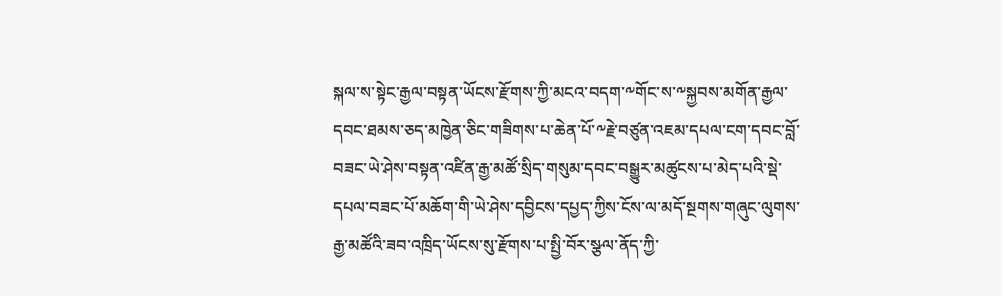སྐལ་ས་སྟེང་རྒྱལ་བསྟན་ཡོངས་རྫོགས་ཀྱི་མངའ་བདག་༸གོང་ས་༸སྐྱབས་མགོན་རྒྱལ་དབང་ཐམས་ཅད་མཁྱེན་ཅིང་གཟིགས་པ་ཆེན་པོ་༸རྗེ་བཙུན་འཇམ་དཔལ་ངག་དབང་བློ་བཟང་ཡེ་ཤེས་བསྟན་འཛིན་རྒྱ་མཚོ་སྲིད་གསུམ་དབང་བསྒྱུར་མཚུངས་པ་མེད་པའི་སྡེ་དཔལ་བཟང་པོ་མཆོག་གི་ཡེ་ཤེས་དབྱིངས་དཔྱད་ཀྱིས་ངོས་ལ་མདོ་སྔགས་གཞུང་ལུགས་རྒྱ་མཚོའི་ཟབ་འཁྲིད་ཡོངས་སུ་རྫོགས་པ་སྤྱི་བོར་སྩལ་ནོད་ཀྱི་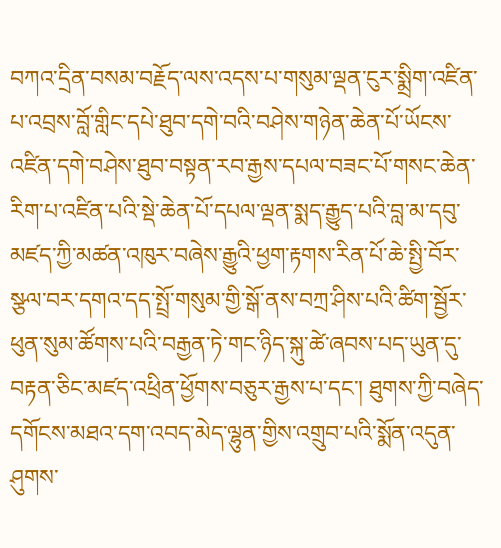བཀའ་དྲིན་བསམ་བརྗོད་ལས་འདས་པ་གསུམ་ལྡན་ངུར་སྨྲིག་འཛིན་པ་འབྲས་བློ་གླིང་དཔེ་ཐུབ་དགེ་བའི་བཤེས་གཉེན་ཆེན་པོ་ཡོངས་འཛིན་དགེ་བཤེས་ཐུབ་བསྟན་རབ་རྒྱས་དཔལ་བཟང་པོ་གསང་ཆེན་རིག་པ་འཛིན་པའི་སྡེ་ཆེན་པོ་དཔལ་ལྡན་སྨད་རྒྱུད་པའི་བླ་མ་དབུ་མཛད་ཀྱི་མཚན་འཁུར་བཞེས་རྒྱུའི་ཕྱག་རྟགས་རིན་པོ་ཆེ་སྤྱི་བོར་སྩལ་བར་དགའ་དད་སྤྲོ་གསུམ་གྱི་སྒོ་ནས་བཀྲ་ཤིས་པའི་ཚིག་སྦྱོར་ཕུན་སུམ་ཚོགས་པའི་བརྒྱན་ཏེ་གང་ཉིད་སྐུ་ཚེ་ཞབས་པད་ཡུན་དུ་བརྟན་ཅིང་མཛད་འཕྲིན་ཕྱོགས་བཅུར་རྒྱས་པ་དང་། ཐུགས་ཀྱི་བཞེད་དགོངས་མཐའ་དག་འབད་མེད་ལྷུན་གྱིས་འགྲུབ་པའི་སྨོན་འདུན་ཤུགས་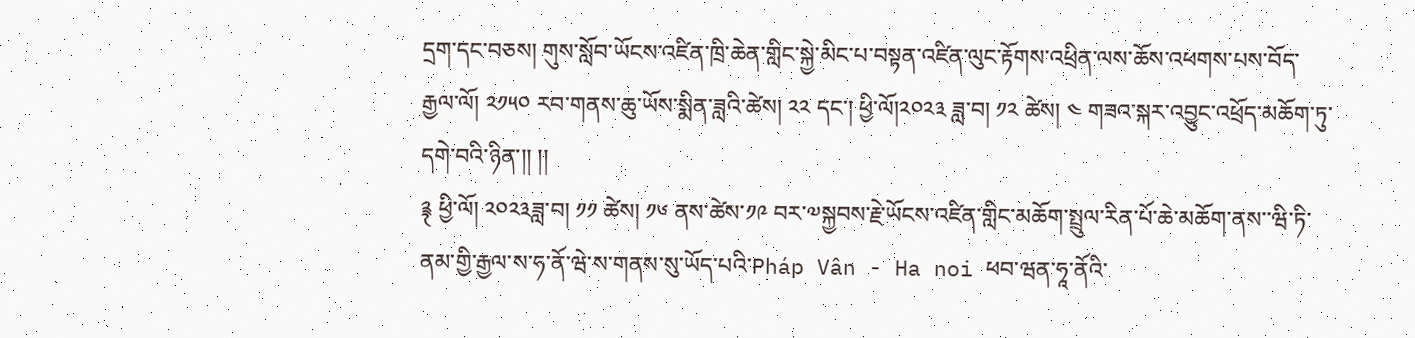དྲག་དང་བཅས། གུས་སློབ་ཡོངས་འཛིན་ཁྲི་ཆེན་གླིང་སྐྱེ་མིང་པ་བསྟན་འཛིན་ལུང་རྟོགས་འཕྲིན་ལས་ཆོས་འཕགས་པས་བོད་རྒྱལ་ལོ། ༢༡༥༠ རབ་གནས་ཆུ་ཡོས་སྨིན་ཟླའི་ཚེས། ༢༢ དང་། ཕྱི་ལོ།༢༠༢༣ ཟླ་བ། ༡༢ ཚེས། ༤ གཟའ་སྐར་འབྱུང་འཕྲོད་མཆོག་ཏུ་དགེ་བའི་ཉིན་།། །།
࿑ ཕྱི་ལོ། ༢༠༢༣ཟླ་བ། ༡༡ ཚེས། ༡༦ ནས་ཚེས་༡༩ བར་༧སྐྱབས་རྗེ་ཡོངས་འཛིན་གླིང་མཆོག་སྤྲུལ་རིན་པོ་ཆེ་མཆོག་ནས་་ཝི་ཏི་ནམ་གྱི་རྒྱལ་ས་ཧ་ནོ་ཝེ་ས་གནས་སུ་ཡོད་པའི་Pháp Vân - Ha noi ཕབ་ཝན་ཧཱ་ནོའི་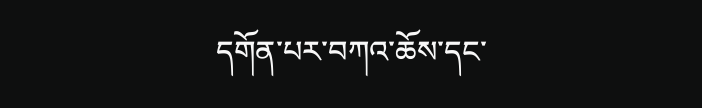དགོན་པར་བཀའ་ཆོས་དང་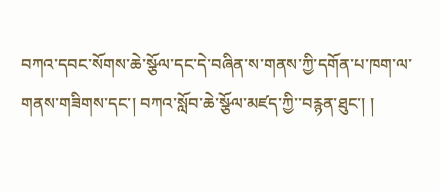བཀའ་དབང་སོགས་ཆེ་སྩོལ་དང་དེ་བཞིན་ས་གནས་ཀྱི་དགོན་པ་ཁག་ལ་གནས་གཟིགས་དང་། བཀའ་སློབ་ཆེ་སྩོལ་མཛད་ཀྱི་་བརྙན་ཐུང་། །